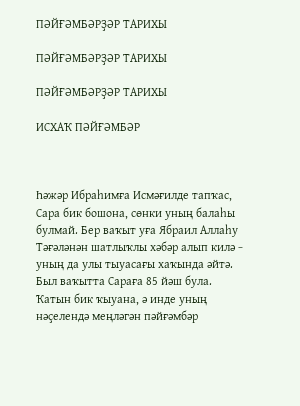ПӘЙҒӘМБӘРҘӘР ТАРИХЫ

ПӘЙҒӘМБӘРҘӘР ТАРИХЫ

ПӘЙҒӘМБӘРҘӘР ТАРИХЫ

ИСХАҠ ПӘЙҒӘМБӘР



Һәжәр Ибраһимға Исмәғилде тапҡас, Сара бик бошона, сөнки уның балаһы булмай. Бер ваҡыт уға Ябраил Аллаһу Тәғәләнән шатлыҡлы хәбәр алып килә − уның да улы тыуасағы хаҡында әйтә. Был ваҡытта Сараға 85 йәш була. Ҡатын бик ҡыуана, ә инде уның нәҫелендә меңләгән пәйғәмбәр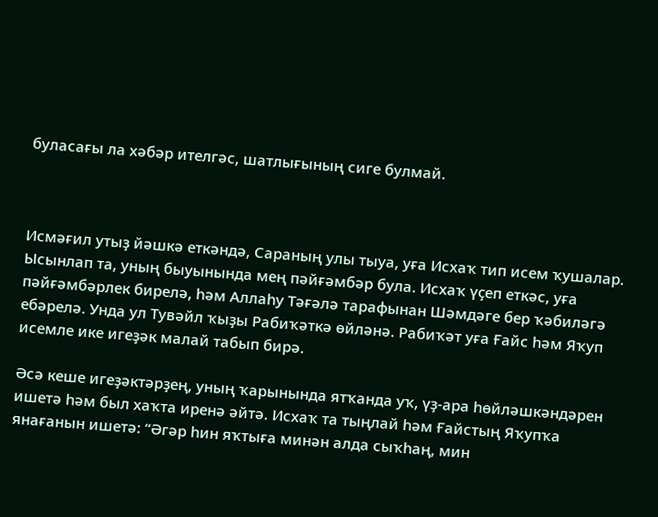буласағы ла хәбәр ителгәс, шатлығының сиге булмай.



Исмәғил утыҙ йәшкә еткәндә, Сараның улы тыуа, уға Исхаҡ тип исем ҡушалар. Ысынлап та, уның быуынында мең пәйғәмбәр була. Исхаҡ үҫеп еткәс, уға пәйғәмбәрлек бирелә, һәм Аллаһу Тәғәлә тарафынан Шәмдәге бер ҡәбиләгә ебәрелә. Унда ул Тувәйл ҡыҙы Рабиҡәткә өйләнә. Рабиҡәт уға Ғайс һәм Яҡуп исемле ике игеҙәк малай табып бирә.

Әсә кеше игеҙәктәрҙең, уның ҡарынында ятҡанда уҡ, үҙ-ара һөйләшкәндәрен ишетә һәм был хаҡта иренә әйтә. Исхаҡ та тыңлай һәм Ғайстың Яҡупҡа янағанын ишетә: “Әгәр һин яҡтыға минән алда сыҡһаң, мин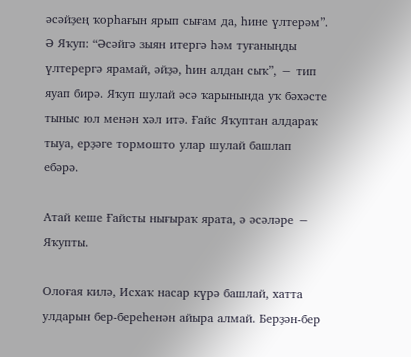әсәйҙең ҡорһағын ярып сығам да, һине үлтерәм”. Ә Яҡуп: “Әсәйгә зыян итергә һәм туғаныңды үлтерергә ярамай, әйҙә, һин алдан сыҡ”, − тип яуап бирә. Яҡуп шулай әсә ҡарынында уҡ бәхәсте тыныс юл менән хәл итә. Ғайс Яҡуптан алдараҡ тыуа, ерҙәге тормошто улар шулай башлап ебәрә.

Атай кеше Ғайсты нығыраҡ ярата, ә әсәләре − Яҡупты.

Олоғая килә, Исхаҡ насар күрә башлай, хатта улдарын бер-береһенән айыра алмай. Берҙән-бер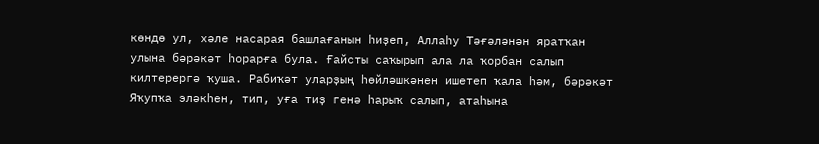көндө ул, хәле насарая башлағанын һиҙеп, Аллаһу Тәғәләнән яратҡан улына бәрәкәт һорарға була. Ғайсты саҡырып ала ла ҡорбан салып килтерергә ҡуша. Рабиҡәт уларҙың һөйләшкәнен ишетеп ҡала һәм, бәрәкәт Яҡупҡа эләкһен, тип, уға тиҙ генә һарыҡ салып, атаһына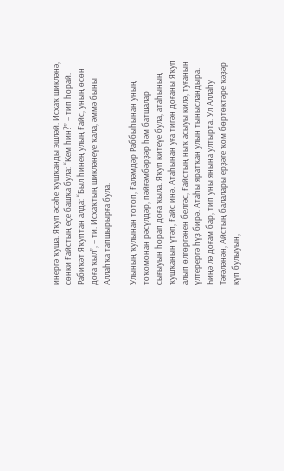инергә ҡуша. Яҡуп әсәһе ҡушҡанды эшләй. Исхаҡ шикләнә, сөнки Ғайстың еҫе башҡа була: “Кем һин?” − тип һорай. Рабиҡәт Яҡуптан алда: “Был һинең улың Ғайс, уның өсөн доға ҡыл”, − ти. Исхаҡтың шикләнеүе ҡала, әммә быны Аллаһҡа тапшырырға була.

Улының ҡулынан тотоп, Ғаләмдәр Раббыһынан уның тоҡомонан рәсүлдәр, пәйғәмбәрҙәр һәм батшалар сығыуын һорап доға ҡыла. Яҡуп китеүе була, атаһының ҡушҡанын үтәп, Ғайс инә. Атаһынан уға тигән доғаны Яҡуп алып өлгөргәнен белгәс, Ғайстың ныҡ асыуы килә, туғанын үлтерергә һүҙ бирә. Атаһы яратҡан улын тынысландыра. Һиңә лә доғам бар, тип уны янына ултырта. Ул Аллаһу Тәғәләнән, Айстың балалары ерҙәге ҡом бөртөктәре ҡәҙәр күп булыуын,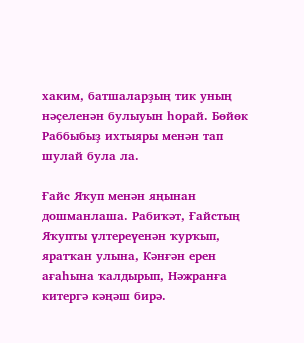хаким, батшаларҙың тик уның нәҫеленән булыуын һорай. Бөйөк Раббыбыҙ ихтыяры менән тап шулай була ла.

Ғайс Яҡуп менән яңынан дошманлаша. Рабиҡәт, Ғайстың Яҡупты үлтереүенән ҡурҡып, яратҡан улына, Кәнғән ерен ағаһына ҡалдырып, Нәжранға китергә кәңәш бирә.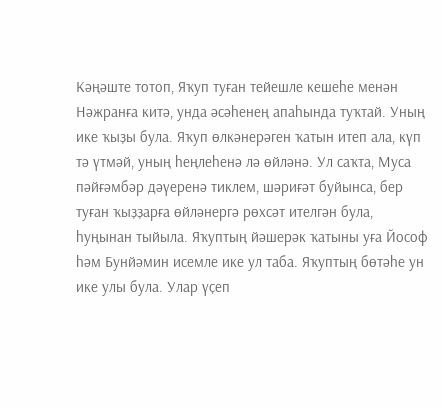Кәңәште тотоп, Яҡуп туған тейешле кешеһе менән Нәжранға китә, унда әсәһенең апаһында туҡтай. Уның ике ҡыҙы була. Яҡуп өлкәнерәген ҡатын итеп ала, күп тә үтмәй, уның һеңлеһенә лә өйләнә. Ул саҡта, Муса пәйғәмбәр дәүеренә тиклем, шәриғәт буйынса, бер туған ҡыҙҙарға өйләнергә рөхсәт ителгән була, һуңынан тыйыла. Яҡуптың йәшерәк ҡатыны уға Йософ һәм Бунйәмин исемле ике ул таба. Яҡуптың бөтәһе ун ике улы була. Улар үҫеп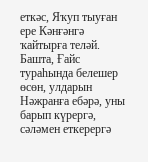еткәс, Яҡуп тыуған ере Кәнғәнгә ҡайтырға теләй. Башта, Ғайс тураһында белешер өсөн, улдарын Нәжранға ебәрә, уны барып күрергә, сәләмен еткерергә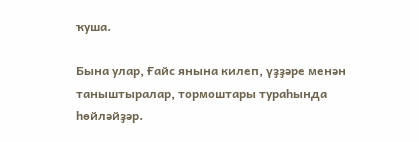ҡуша.

Бына улар, Ғайс янына килеп, үҙҙәре менән таныштыралар, тормоштары тураһында һөйләйҙәр.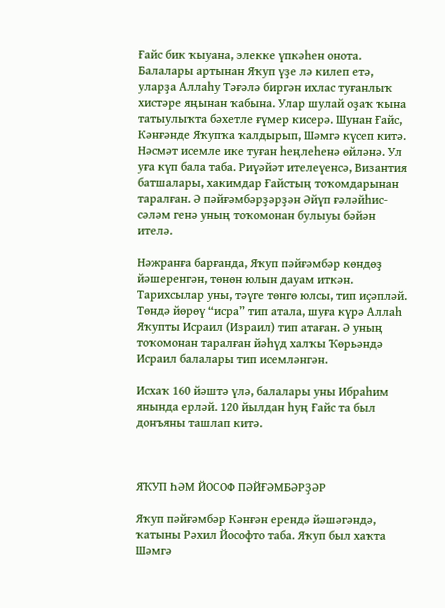Ғайс бик ҡыуана, элекке үпкәһен онота. Балалары артынан Яҡуп үҙе лә килеп етә, уларҙа Аллаһу Тәғәлә биргән ихлас туғанлыҡ хистәре яңынан ҡабына. Улар шулай оҙаҡ ҡына татыулыҡта бәхетле ғүмер кисерә. Шунан Ғайс, Кәнғәнде Яҡупҡа ҡалдырып, Шәмгә күсеп китә. Нәсмәт исемле ике туған һеңлеһенә өйләнә. Ул уға күп бала таба. Риүәйәт ителеүенсә, Византия батшалары, хакимдар Ғайстың тоҡомдарынан таралған. Ә пәйғәмбәрҙәрҙән Әйүп ғәләйһис-сәләм генә уның тоҡомонан булыуы бәйән ителә.

Нәжранға барғанда, Яҡуп пәйғәмбәр көндөҙ йәшеренгән, төнөн юлын дауам иткән. Тарихсылар уны, тәүге төнгө юлсы, тип иҫәпләй. Төндә йөрөү “исра” тип атала, шуға күрә Аллаһ Яҡупты Исраил (Израил) тип атаған. Ә уның тоҡомонан таралған йәһүд халҡы Ҡөрьәндә Исраил балалары тип исемләнгән.

Исхаҡ 160 йәштә үлә, балалары уны Ибраһим янында ерләй. 120 йылдан һуң Ғайс та был донъяны ташлап китә.



ЯҠУП ҺӘМ ЙОСОФ ПӘЙҒӘМБӘРҘӘР

Яҡуп пәйғәмбәр Кәнғән ерендә йәшәгәндә, ҡатыны Рәхил Йософто таба. Яҡуп был хаҡта Шәмгә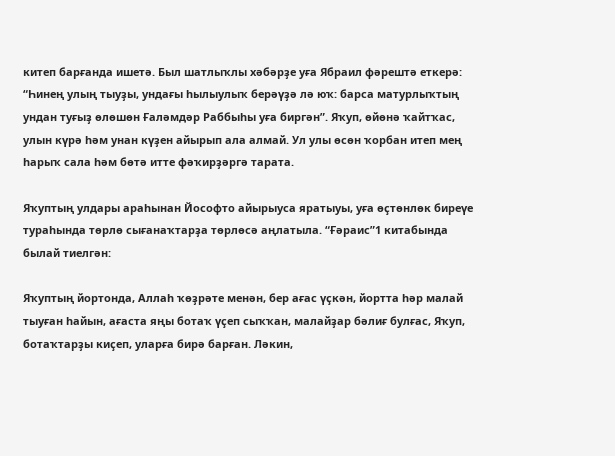китеп барғанда ишетә. Был шатлыҡлы хәбәрҙе уға Ябраил фәрештә еткерә: “Һинең улың тыуҙы, ундағы һылыулыҡ берәүҙә лә юҡ: барса матурлыҡтың ундан туғыҙ өлөшөн Ғаләмдәр Раббыһы уға биргән”. Яҡуп, өйөнә ҡайтҡас, улын күрә һәм унан күҙен айырып ала алмай. Ул улы өсөн ҡорбан итеп мең һарыҡ сала һәм бөтә итте фәҡирҙәргә тарата.

Яҡуптың улдары араһынан Йософто айырыуса яратыуы, уға өҫтөнлөк биреүе тураһында төрлө сығанаҡтарҙа төрлөсә аңлатыла. “Ғәраис”1 китабында былай тиелгән:

Яҡуптың йортонда, Аллаһ ҡөҙрәте менән, бер ағас үҫкән, йортта һәр малай тыуған һайын, ағаста яңы ботаҡ үҫеп сыҡҡан, малайҙар бәлиғ булғас, Яҡуп, ботаҡтарҙы киҫеп, уларға бирә барған. Ләкин,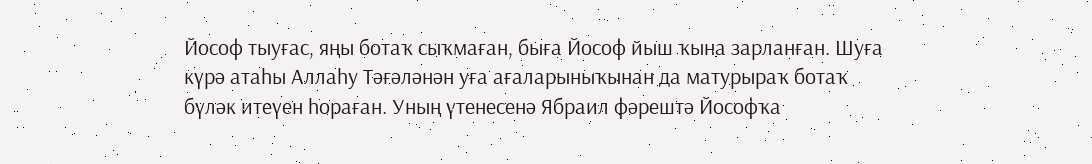Йософ тыуғас, яңы ботаҡ сыҡмаған, быға Йософ йыш ҡына зарланған. Шуға күрә атаһы Аллаһу Тәғәләнән уға ағаларыныҡынан да матурыраҡ ботаҡ бүләк итеүен һораған. Уның үтенесенә Ябраил фәрештә Йософҡа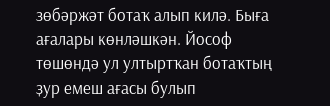зөбәржәт ботаҡ алып килә. Быға ағалары көнләшкән. Йософ төшөндә ул ултыртҡан ботаҡтың ҙур емеш ағасы булып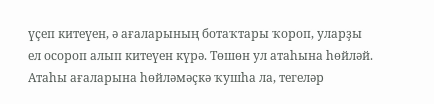үҫеп китеүен, ә ағаларының ботаҡтары ҡороп, уларҙы ел осороп алып китеүен күрә. Төшөн ул атаһына һөйләй. Атаһы ағаларына һөйләмәҫкә ҡушһа ла, тегеләр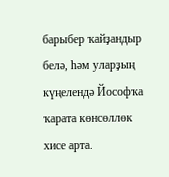барыбер ҡайҙандыр белә, һәм уларҙың күңелендә Йософҡа ҡарата көнсөллөк хисе арта.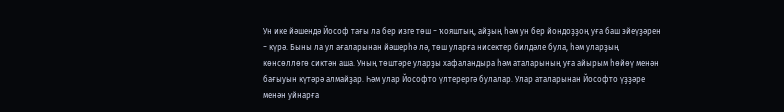Ун ике йәшендә Йософ тағы ла бер изге төш − ҡояштың, айҙың һәм ун бер йондоҙҙоң уға баш эйеүҙәрен − күрә. Быны ла ул ағаларынан йәшерһә лә, төш уларға нисектер билдәле була, һәм уларҙың көнсөллөгө сиктән аша. Уның төштәре уларҙы хафаландыра һәм аталарының уға айырым һөйөү менән бағыуын күтәрә алмайҙар. Һәм улар Йософто үлтерергә булалар. Улар аталарынан Йософто үҙҙәре менән уйнарға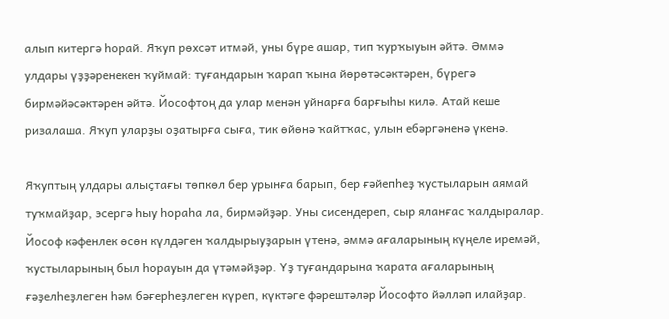алып китергә һорай. Яҡуп рөхсәт итмәй, уны бүре ашар, тип ҡурҡыуын әйтә. Әммә улдары үҙҙәренекен ҡуймай: туғандарын ҡарап ҡына йөрөтәсәктәрен, бүрегә бирмәйәсәктәрен әйтә. Йософтоң да улар менән уйнарға барғыһы килә. Атай кеше ризалаша. Яҡуп уларҙы оҙатырға сыға, тик өйөнә ҡайтҡас, улын ебәргәненә үкенә.

Яҡуптың улдары алыҫтағы төпкөл бер урынға барып, бер ғәйепһеҙ ҡустыларын аямай туҡмайҙар, эсергә һыу һораһа ла, бирмәйҙәр. Уны сисендереп, сыр яланғас ҡалдыралар. Йософ кәфенлек өсөн күлдәген ҡалдырыуҙарын үтенә, әммә ағаларының күңеле иремәй, ҡустыларының был һорауын да үтәмәйҙәр. Үҙ туғандарына ҡарата ағаларының ғәҙелһеҙлеген һәм бәғерһеҙлеген күреп, күктәге фәрештәләр Йософто йәлләп илайҙар.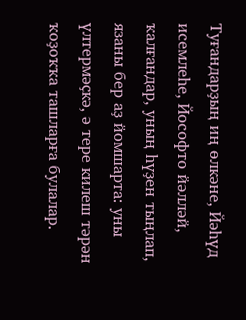Туғандарҙың иң өлкәне, Йәһүд исемлеһе, Йософто йәлләй, ҡалғандар, уның һүҙен тыңлап, язаны бер аҙ йомшарта: уны үлтермәҫкә, ә тере килеш тәрән ҡоҙоҡҡа ташларға булалар.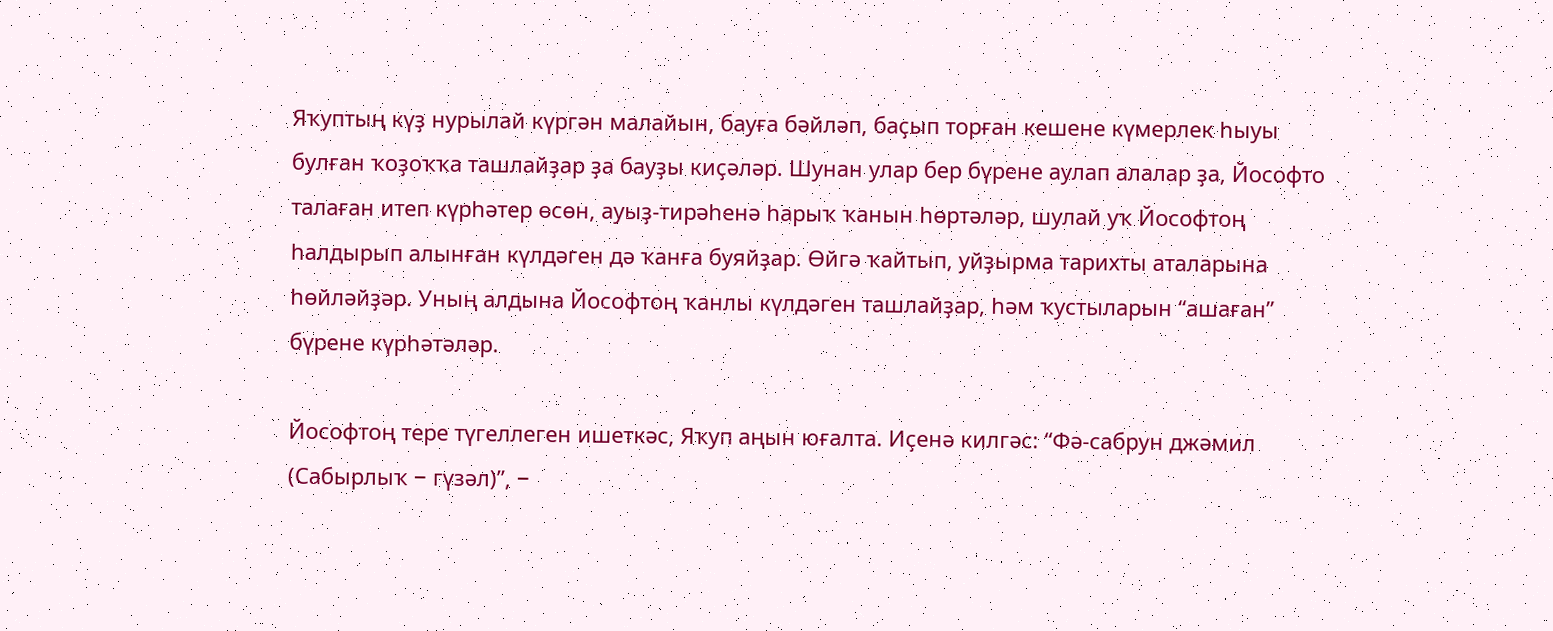Яҡуптың күҙ нурылай күргән малайын, бауға бәйләп, баҫып торған кешене күмерлек һыуы булған ҡоҙоҡҡа ташлайҙар ҙа бауҙы киҫәләр. Шунан улар бер бүрене аулап алалар ҙа, Йософто талаған итеп күрһәтер өсөн, ауыҙ-тирәһенә һарыҡ ҡанын һөртәләр, шулай уҡ Йософтоң һалдырып алынған күлдәген дә ҡанға буяйҙар. Өйгә ҡайтып, уйҙырма тарихты аталарына һөйләйҙәр. Уның алдына Йософтоң ҡанлы күлдәген ташлайҙар, һәм ҡустыларын “ашаған” бүрене күрһәтәләр.

Йософтоң тере түгеллеген ишеткәс, Яҡуп аңын юғалта. Иҫенә килгәс: “Фә-сабрун джәмил (Сабырлыҡ − гүзәл)”, −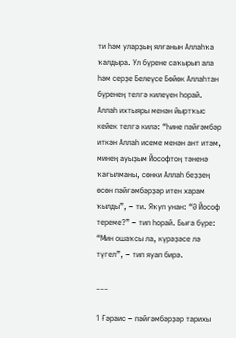ти һәм уларҙың ялғанын Аллаһҡа ҡалдыра. Ул бүрене саҡырып ала һәм серҙе Белеүсе Бөйөк Аллаһтан бүренең телгә килеүен һорай. Аллаһ ихтыяры менән йыртҡыс кейек телгә килә: “Һине пәйғәмбәр иткән Аллаһ исеме менән ант итәм, минең ауыҙым Йософтоң тәненә ҡағылманы, сөнки Аллаһ беҙҙең өсөн пәйғәмбәрҙәр итен харам ҡылды”, − ти. Яҡуп унан: “Ә Йософ тереме?” − тип һорай. Быға бүре: “Мин ошаҡсы ла, күрәҙәсе лә түгел”, − тип яуап бирә.

___

1 Ғәраис − пәйғәмбәрҙәр тарихы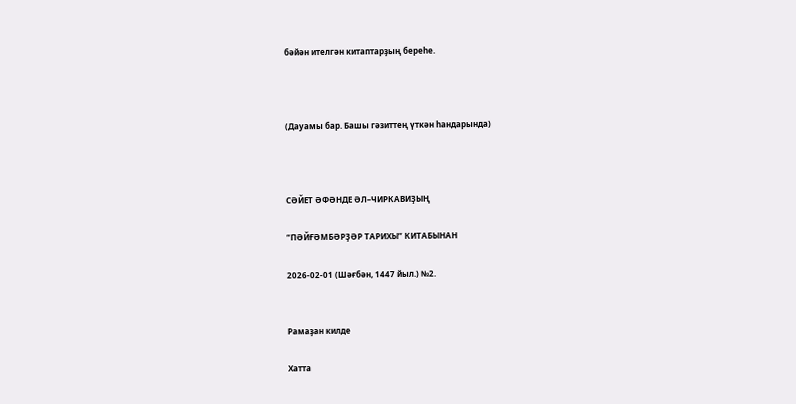бәйән ителгән китаптарҙың береһе.



(Дауамы бар. Башы гәзиттең үткән һандарында)



СӘЙЕТ ӘФӘНДЕ ӘЛ–ЧИРКАВИҘЫҢ

“ПӘЙҒӘМБӘРҘӘР ТАРИХЫ” КИТАБЫНАН

2026-02-01 (Шәғбән, 1447 йыл.) №2.


Рамаҙан килде

Хатта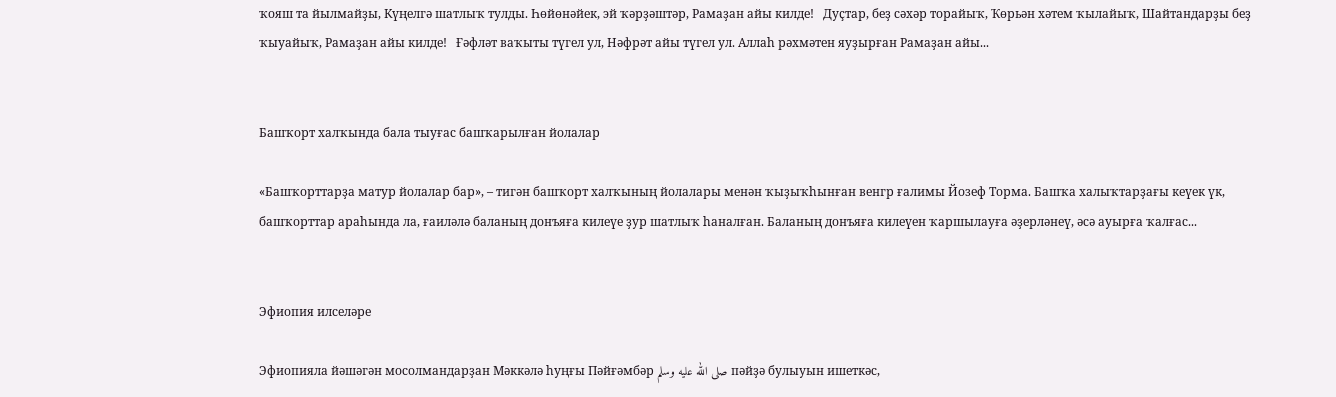ҡояш та йылмайҙы, Күңелгә шатлыҡ тулды. Һөйөнәйек, эй ҡәрҙәштәр, Рамаҙан айы килде!   Дуҫтар, беҙ сәхәр торайыҡ, Ҡөрьән хәтем ҡылайыҡ, Шайтандарҙы беҙ ҡыуайыҡ, Рамаҙан айы килде!   Ғәфләт ваҡыты түгел ул, Нәфрәт айы түгел ул. Аллаһ рәхмәтен яуҙырған Рамаҙан айы...


Башҡорт халҡында бала тыуғас башҡарылған йолалар

«Башҡорттарҙа матур йолалар бар», – тигән башҡорт халҡының йолалары менән ҡыҙыҡһынған венгр ғалимы Йозеф Торма. Башҡа халыҡтарҙағы кеүек үк, башҡорттар араһында ла, ғаиләлә баланың донъяға килеүе ҙур шатлыҡ һаналған. Баланың донъяға килеүен ҡаршылауға әҙерләнеү, әсә ауырға ҡалғас...


Эфиопия илселәре

Эфиопияла йәшәгән мосолмандарҙан Мәккәлә һуңғы Пәйғәмбәр صلى الله عليه وسلم пәйҙә булыуын ишеткәс,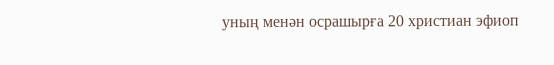уның менән осрашырға 20 христиан эфиоп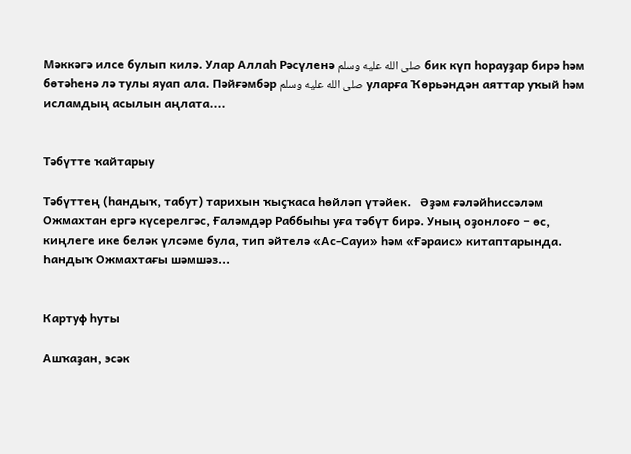Мәккәгә илсе булып килә. Улар Аллаһ Рәсүленә صلى الله عليه وسلم бик күп һорауҙар бирә һәм бөтәһенә лә тулы яуап ала. Пәйғәмбәр صلى الله عليه وسلم уларға Ҡөрьәндән аяттар уҡый һәм исламдың асылын аңлата....


Тәбүтте ҡайтарыу

Тәбүттең (һандыҡ, табут) тарихын ҡыҫҡаса һөйләп үтәйек.   Әҙәм ғәләйһиссәләм Ожмахтан ергә күсерелгәс, Ғаләмдәр Раббыһы уға тәбүт бирә. Уның оҙонлоғо − өс, киңлеге ике беләк үлсәме була, тип әйтелә «Ас-Сауи» һәм «Ғәраис» китаптарында. Һандыҡ Ожмахтағы шәмшәз...


Картуф һуты

Ашҡаҙан, эсәк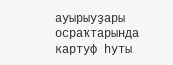ауырыуҙары осраҡтарында картуф һуты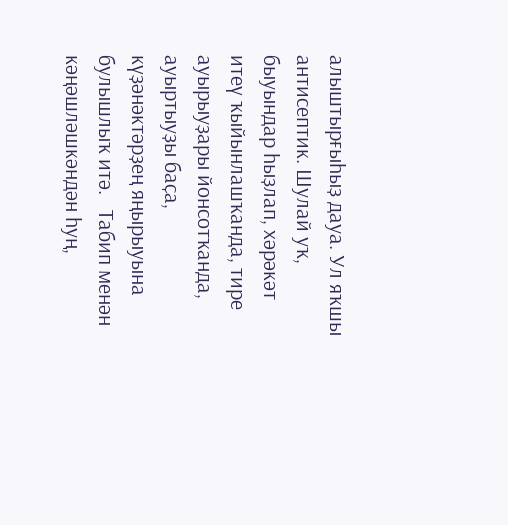алыштырғыһыҙ дауа. Ул яҡшы антисептик. Шулай уҡ, быуындар һыҙлап, хәрәкәт итеү ҡыйынлашҡанда, тире ауырыуҙары йонсотҡанда, ауыртыуҙы баҫа, күҙәнәктәрҙең яңырыуына булышлыҡ итә.   Табип менән кәңәшләшкәндән һуң,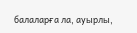балаларға ла, ауырлы,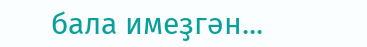бала имеҙгән...